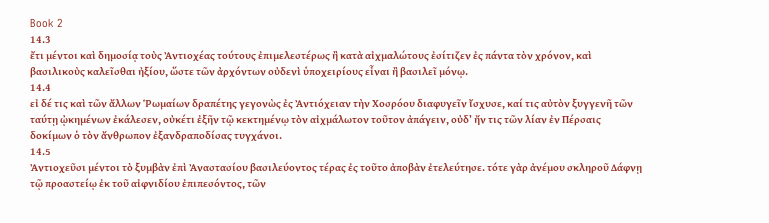Book 2
14.3
ἔτι μέντοι καὶ δημοσίᾳ τοὺς Ἀντιοχέας τούτους ἐπιμελεστέρως ἢ κατὰ αἰχμαλώτους ἐσίτιζεν ἐς πάντα τὸν χρόνον, καὶ βασιλικοὺς καλεῖσθαι ἠξίου, ὥστε τῶν ἀρχόντων οὐδενὶ ὑποχειρίους εἶναι ἢ βασιλεῖ μόνῳ.
14.4
εἰ δέ τις καὶ τῶν ἄλλων Ῥωμαίων δραπέτης γεγονὼς ἐς Ἀντιόχειαν τὴν Χοσρόου διαφυγεῖν ἴσχυσε, καί τις αὐτὸν ξυγγενῆ τῶν ταύτῃ ᾠκημένων ἐκάλεσεν, οὐκέτι ἐξῆν τῷ κεκτημένῳ τὸν αἰχμάλωτον τοῦτον ἀπάγειν, οὐδ’ ἤν τις τῶν λίαν ἐν Πέρσαις δοκίμων ὁ τὸν ἄνθρωπον ἐξανδραποδίσας τυγχάνοι.
14.5
Ἀντιοχεῦσι μέντοι τὸ ξυμβὰν ἐπὶ Ἀναστασίου βασιλεύοντος τέρας ἐς τοῦτο ἀποβὰν ἐτελεύτησε. τότε γὰρ ἀνέμου σκληροῦ Δάφνῃ τῷ προαστείῳ ἐκ τοῦ αἰφνιδίου ἐπιπεσόντος, τῶν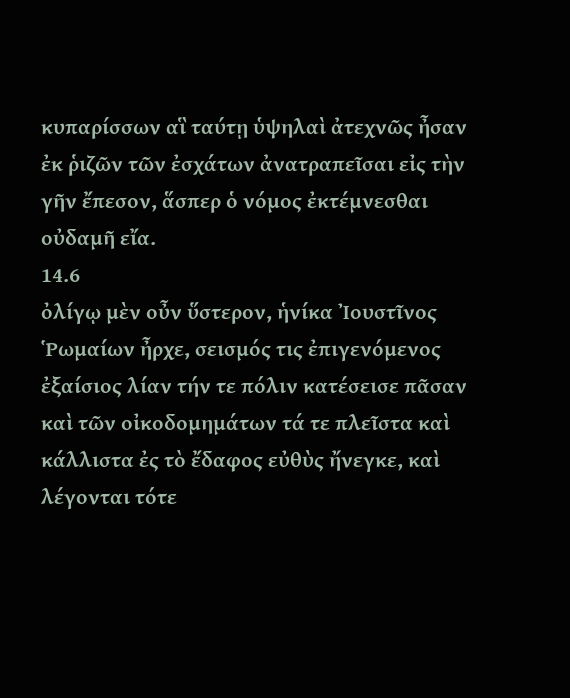κυπαρίσσων αἳ ταύτῃ ὑψηλαὶ ἀτεχνῶς ἦσαν ἐκ ῥιζῶν τῶν ἐσχάτων ἀνατραπεῖσαι εἰς τὴν γῆν ἔπεσον, ἅσπερ ὁ νόμος ἐκτέμνεσθαι οὐδαμῆ εἴα.
14.6
ὀλίγῳ μὲν οὖν ὕστερον, ἡνίκα Ἰουστῖνος Ῥωμαίων ἦρχε, σεισμός τις ἐπιγενόμενος ἐξαίσιος λίαν τήν τε πόλιν κατέσεισε πᾶσαν καὶ τῶν οἰκοδομημάτων τά τε πλεῖστα καὶ κάλλιστα ἐς τὸ ἔδαφος εὐθὺς ἤνεγκε, καὶ λέγονται τότε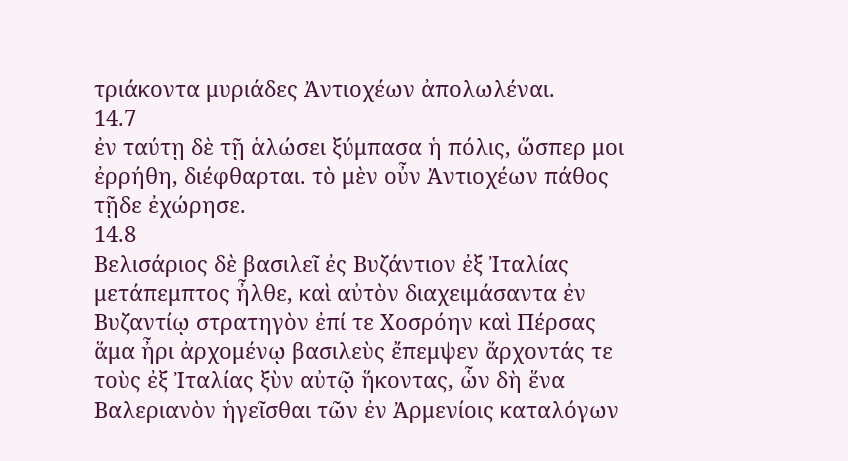τριάκοντα μυριάδες Ἀντιοχέων ἀπολωλέναι.
14.7
ἐν ταύτῃ δὲ τῇ ἁλώσει ξύμπασα ἡ πόλις, ὥσπερ μοι ἐρρήθη, διέφθαρται. τὸ μὲν οὖν Ἀντιοχέων πάθος τῇδε ἐχώρησε.
14.8
Βελισάριος δὲ βασιλεῖ ἐς Βυζάντιον ἐξ Ἰταλίας μετάπεμπτος ἦλθε, καὶ αὐτὸν διαχειμάσαντα ἐν Βυζαντίῳ στρατηγὸν ἐπί τε Χοσρόην καὶ Πέρσας ἅμα ἦρι ἀρχομένῳ βασιλεὺς ἔπεμψεν ἄρχοντάς τε τοὺς ἐξ Ἰταλίας ξὺν αὐτῷ ἥκοντας, ὧν δὴ ἕνα Βαλεριανὸν ἡγεῖσθαι τῶν ἐν Ἀρμενίοις καταλόγων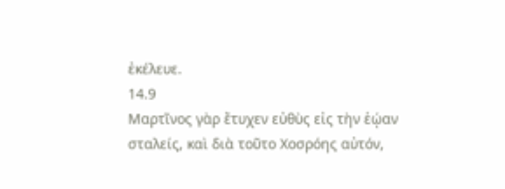ἐκέλευε.
14.9
Μαρτῖνος γὰρ ἔτυχεν εὐθὺς εἰς τὴν ἑῴαν σταλείς, καὶ διὰ τοῦτο Χοσρόης αὐτόν,